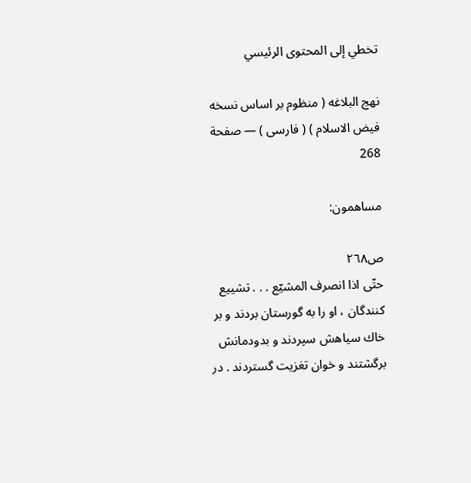تخطي إلى المحتوى الرئيسي

نهج البلاغه ( منظوم بر اساس نسخه فيض الاسلام ) ( فارسى ) — صفحة 268

مساهمون:

ص٢٦٨
حتّى اذا انصرف المشيّع . . . تشييع كنندگان ، او را به گورستان بردند و بر خاك سياهش سپردند و بدودمانش برگشتند و خوان تغزيت گستردند . در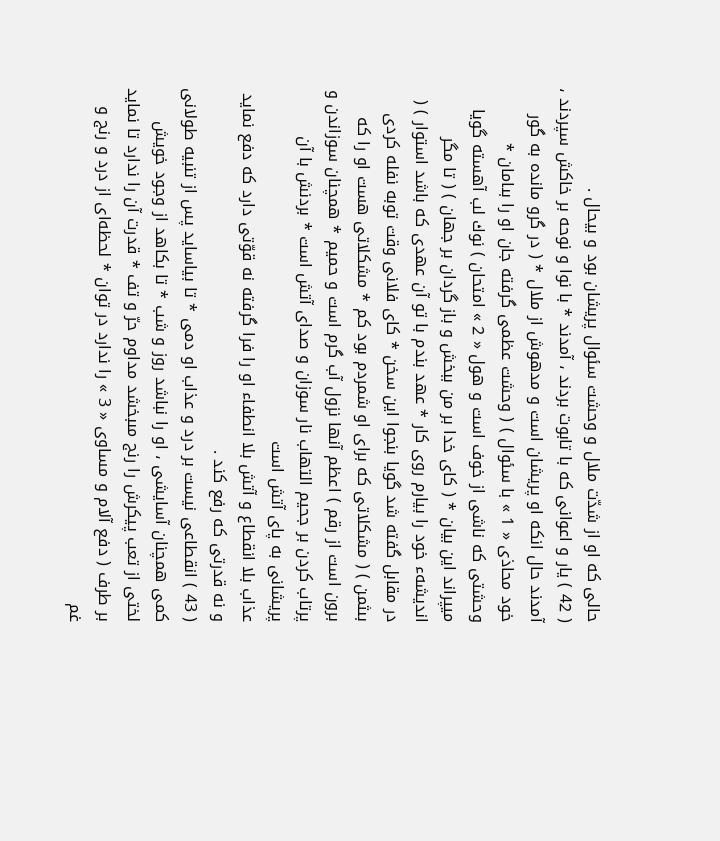حالى كه او از شدّت ملال و وحشت سئوال پريشان بود و بيحال .
( 42 ) يار و اعوانى كه با تابوت بردند ، آمدند * با نوا و نوحه بر خاكش سپردند ، آمدند حال انكه او پريشان است و مدهوش از ملال * ( در گرو مانده به گور خود محاذى « 1 » با سئوال ) ( وحشت عظمى گرفته جان او را بىامان * وحشتى كه ناشى از خوف است و هول « 2 » امتحان ) نوك لب آهسته گويا ميپراند اين بيان * ( كاى خدا بر من ببخش و باز گردان بر جهان ) ( تا مگر انديشهء خود را بيارم روى كار * عهد بندم با تو آن عهدى كه باشد استوار ) ( در مقابل گفته شد گويا بنجوا اين سخن * كاى فلانى وقت توبه نفله كردى بىثمن ) ( مشكلاتى كه براى او شمردم بود كم * مشكلاتى هست او را كه برون است از رقم ) اعظم آنها نزول آب گرم است و حميم * همچنان سوزاندن و پرتاب كردن بر جحيم التهاب نار سوزان و صداى آتش است * بردنش با آن پريشانى به پاى آتش است
عذاب بلا انقطاع و آتش بلا انطفاء او را فرا گرفته نه قوّتى دارد كه دفع نمايد و نه قدرتى كه رفع كند .
( 43 ) انقطاعى نيست بر درد و عذاب او دمى * تا بياسايد پس از تنبيه طولانى كمى همچنان آسايشى ، او را نباشد روز و شب * تا بكاهد از وجود خويش لختى از تعب پيكرش را رنج مىبخشد مداوم حرّ و تف * قدرت آن را ندارد تا نمايد بر طرف ( دفع آلام و مساوى « 3 » را ندارد در توان * لحظه‌اى از درد و رنج و غم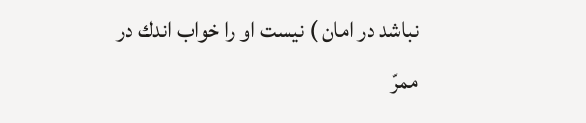نباشد در امان ) نيست او را خواب اندك در ممرّ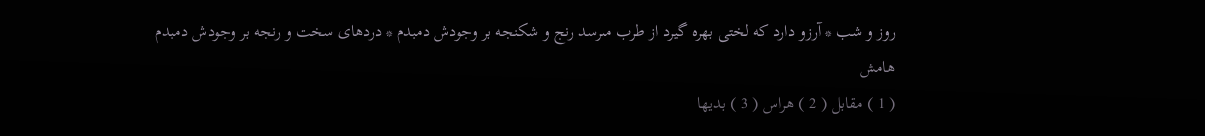روز و شب * آرزو دارد كه لختى بهره گيرد از طرب مىرسد رنج و شكنجه بر وجودش دمبدم * دردهاى سخت و رنجه بر وجودش دمبدم
هامش
( 1 ) مقابل ( 2 ) هراس ( 3 ) بديها